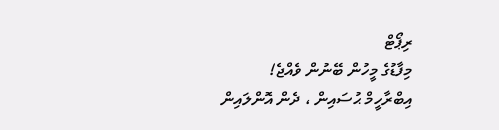ރިޕޯޓް
މިފާޑުގެ މީހުން ބޭނުން ވެއްޖެ!
އިބްރާހީމް ޙުސައިން ، ދެން އޮންލައިން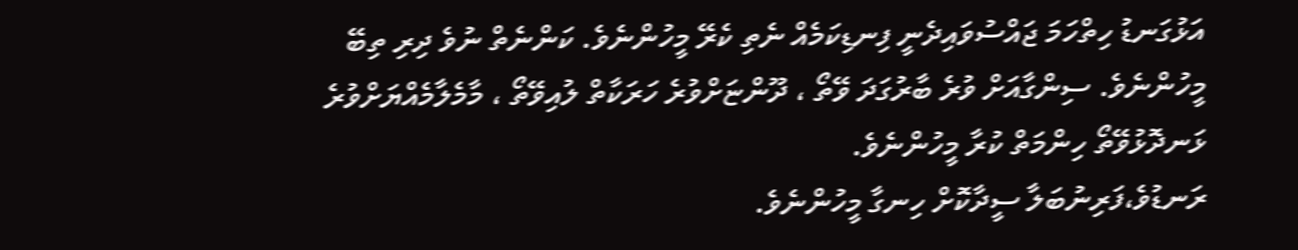އަޅުގަނޑު ހިތްހަމަ ޖައްސުވައިދެނީ ފިނޑިކަމެއް ނެތި ކެރޭ މީހުންނެވެ. ކަންނެތް ނުވެ ދިރި ތިބޭ މީހުންނެވެ. ސިންގާއަށް ވުރެ ބާރުގަދަ ވޭތޯ ، ދޫންޏަށްވުރެ ހަރަކާތް ލުއިވޭތޯ ، މާމެލާމެއްޔަށްވުރެ ޅަނދޮޅުވޭތޯ ހިންމަތް ކުރާ މީހުންނެވެ.
ރަނޑުވެ،ފަރިނުބަލާ ސީދާކޮށް ހިނގާ މީހުންނެވެ.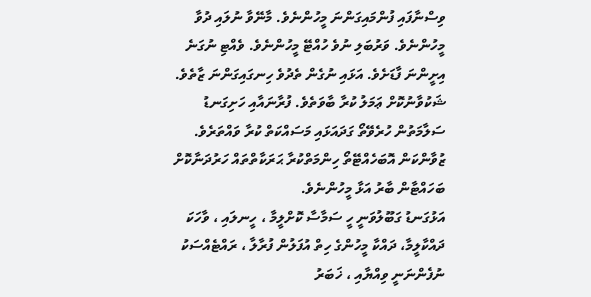ވިސްނާފައި ފުންމައިގަންނަ މީހުންނެވެ. މާނޭވާ ނުލައި ދުވާ މީހުންނެވެ. ވަރުބަލި ނުވެ ހުއްޓޭ މީހުންނެވެ. ވެއްޓި ނުގަނެ އިށީންނަ ފާޑަށެވެ. އަޅައި ނުގެން ތެދުވެ ހިނގައިގަންނަ ޒާތެވެ. ޝަކުވާނުކޮށް ޢަމަލު ކުރާ ބާވަތެވެ. ފުރާނައާއި ހަށިގަނޑު ސަލާމަތުން ހުރެވޭތޯ ގަދައަޅައި މަސައްކަތް ކުރާ ވައްތަރެވެ. ޒުވާންކަން އޮބަހެއްޓޭތޯ ހިންމަތްކުރާ ޙަރަކާތްތައް ހަރުދަނާކޮށް ބަހައްޓާން ބާރު އަޅާ މީހުންނެވެ.
އަޅުގަނޑު ގަބޫލުވަނީ ހީ ސަމާސާ ކޮށްލީމާ ، ހީނލައި ، ވާހަކަ ދައްކާލީމާ، ދައްކާ މީހުންގެ ހިތް އުފަލުން ފުރާލާ ، ރައްޓެއްސަކު ނުފެންނަނީ ވިއްޔާއި ، ޚަބަރު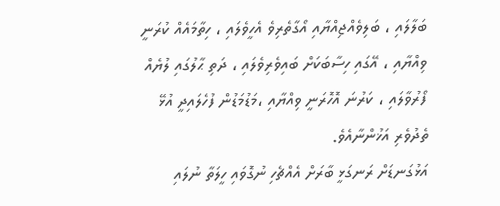ބަލާލައި ، ބަލިވެއްޖިއްޔާއި އޯގާތެރިވެ އެހީވެލައި ، ހިތާމައެއް ކުރަނީ ވިއްޔާއި ، އޭގައި ހިސާބަކަށް ބައިވެރިވެލައި ، ދަތި ޙާލުގައި ލުޔެއް ފޯރުވާލައި ، ކަރުނަ އޮހޮރަނީ ވިއްޔާއި ،މަޑުމަޑުން ފުހެލައިދީ އުޅޭ ތެދުވެރި އަޚުންނާއެވެ.
އަޅުގަނޑަށް ރަނގަޅީ ބާރަށް އެއްޗެހި ނުގޮވައި ހީލަތާ ނުލައި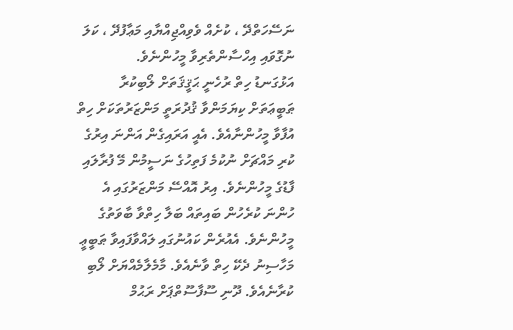ނަސޭހަތްދޭ ، ކުށެއް ވެވިއްޖިއްޔާއި މަޢާފުދޭ ، ކަލަ ނުގޮވައި އިހްސާންތެރިވާ މީހުންނެވެ.
އަޅުގަނޑު ހިތް ރުހެނީ ޙަޤީޤަތަށް ލޯބިކުރާ ޠަބީޢަތަށް ކިޔަމަންވާ ޤުދުރަތީ މަންޒަރުތަކަށް ހިތް އުފާވާ މީހުންނާއެވެ. އެއީ އަރައިގެން އަންނަ އިރުގެ ކުރި މައްޗަށް ނުކުމެ ފަތިހުގެ ނަސީމުން މޭ ފުރާލައި ފާޑުގެ މީހުންނެވެ. އިރު އޮއްސޭ މަންޒަރުގައި އެ ހުންނަ ކުރެހުން ބައިތައް ބަލާ ހިތްވާ ބާވަތުގެ މީހުންނެވެ. އެއުރެން ކައުނުގައި ލައްވާފައިވާ ޠަބީޢީ މަހާސިނު ދެކޭ ހިތް ވާނެއެވެ. މާމެލާމެއްޔަށް ލޯބި ކުރާނެއެވެ. ދޫނި ސޫފާސޫތްޕަށް ރަޙުމް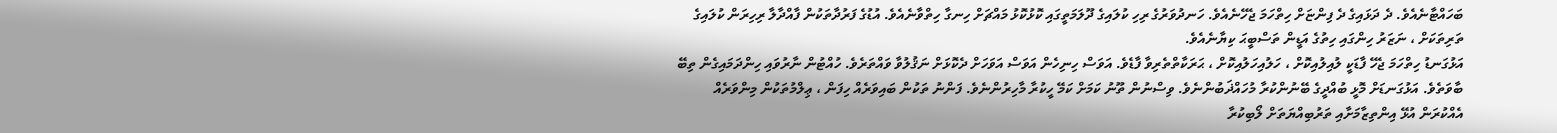ބަހައްޓާނެއެވެ. ދެ ދަޅައިގެ ދެ ފިންޏަށް ހިތްހަމަ ޖެހޭނެއެވެ. ހަނދުވަރުގެ ރިހި ކުލައިގެ ދޫލަމަތީގައި ކޮޅުކޮޅު މައްޗަށް ހިނގާ ހިތްވާނެއެވެ. އުޑުގެ ފަރުދާތަކުން ފާއްދާލާ ރިހިރަން ކުލައިގެ ތަރިތަކަށް ، ނަޒަރު ހިންގައި ހިތުގެ އަޑީން ތަސްބީޙަ ކިޔާނެއެވެ.
އަޅުގަނޑު ހިތްހަމަ ޖެހޭ ފާޑަކީ ލުއިލުއިކޮށް ، ހަލުއިހަލުއިކޮށް ، ޙަރަކާތްތެރިވާ ފާޑެވެ. އަވަސް ހިނިހެން އަވަސް އަވަހަށް ދެކޮޅަށް ނަޤުލުވާ ވައްތަރެވެ. ހުއްޓުން ނާރުވައި ހިންދަމައިގެން ތިބޭ ބާވަތެވެ. އަޅުގަނޑަށް މޮޅީ ބުއްދީގެ ބޭނުންކުރާ މުހައްޛަބުންނެވެ. ވިސްނުން ތޫނު ކަމަށް ކަމޭ ހީކުރާ މާހިރުންނެވެ. ފަންނު ތަކުން ބައިވަރެއް ހިފަން ، ޢިލްމުތަކުން މިންވަރެއް އެއްކުރަން އުޅޭ އިންތިޒާމަށާއި ތަރުބިއްޔަތަށް ލޯބިކުރާ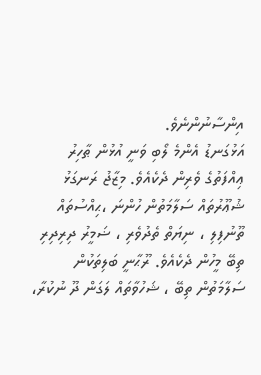އިންސާނުންނެވެ.
އަޅުގަނޑު އެންމެ ލޯބި ވަނީ އުޅުން ޠާހިރު ޢިއްފަތުގެ ވެރިން ދެކެއެވެ. މިޒާޖު ރަނގަޅު ޝުޢޫރުތައް ސަލާމަތުން ހުންނަ ،ޙިއްސުތައް ތޫނުފިލި ، ނިޔަތް ތެދުވެރި ، ޟަމީރު ދިރިދިރި ތިބޭ މީހުން ދެކެއެވެ. ރޫޙާނީ ބަލިތަކުން ސަލާމަތުން ތިބޭ ، ޝަހުވާތައް ލަގަން ދޫ ނުކުރާ،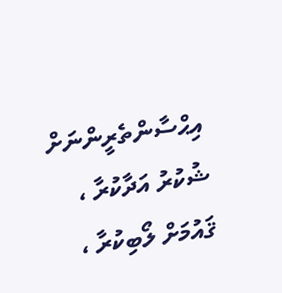އިޙްސާންތެރީންނަށް ޝުކުރު އަދާކުރާ ، ޤައުމަށް ލޯބިކުރާ ،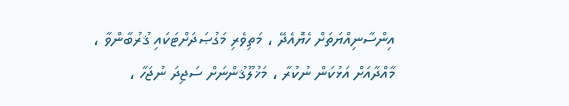އިންސާނިއްޔަތަށް ހެޔޮއެދޭ ، މަތިވެރި މަގުޞަދަށްޓަކައި ޤުރުބާންވާ ، މާއްދާއަށް އަޅުކަން ނުކުރާ ، މަޚުލޫޤުންނަށް ސަޖިދަ ނުޖަހާ ،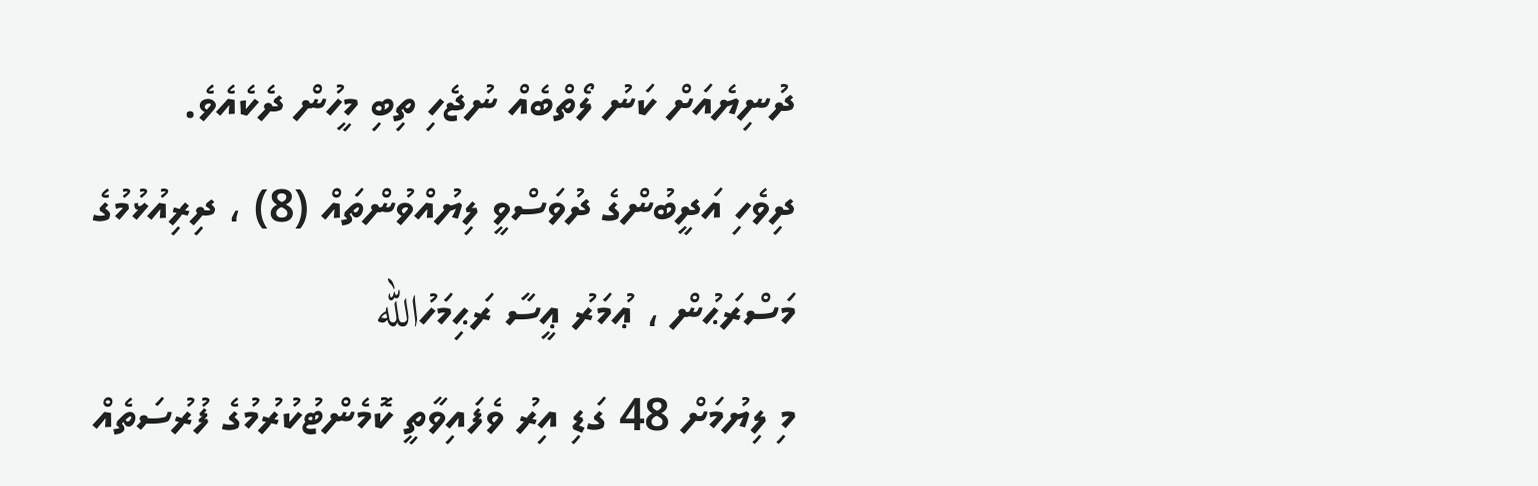ދުނިޔެއަށް ކަނު ލޯތްބެއް ނުޖެހި ތިބި މީހުން ދެކެއެވެ.
ދިވެހި އަދީބުންގެ ދުވަސްވީ ލިޔުއްވުންތައް (8) ، ދިރިއުޅުމުގެ މަސްރަޙުން ، ޢުމަރު ޢީސާ ރަޙިމަހުالله
މި ލިޔުމަށް 48 ގަޑި އިރު ވެފައިވާތީ ކޮމެންޓުކުރުމުގެ ފުރުސަތެއް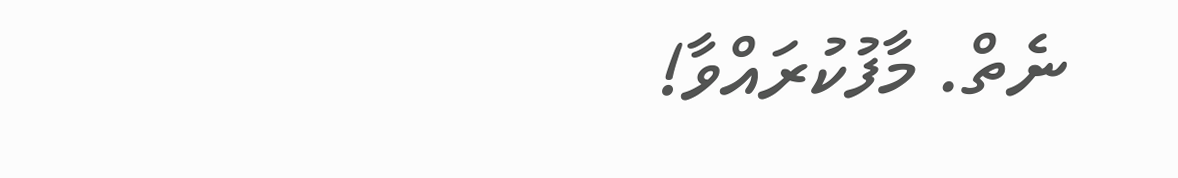ނެތް. މާފުކުރައްވާ!